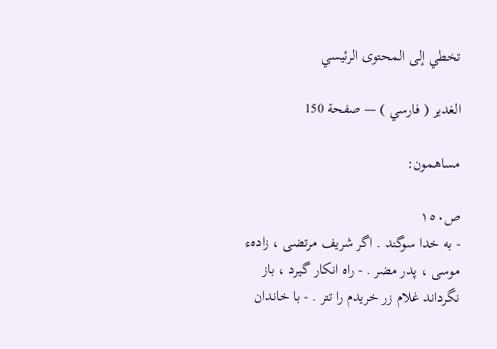تخطي إلى المحتوى الرئيسي

الغدير ( فارسي ) — صفحة 150

مساهمون:

ص١٥٠
- به خدا سوگند . اگر شريف مرتضى ، زادهء موسى ، پدر مضر . - راه انكار گيرد ، باز نگرداند غلام زر خريدم را تتر . - با خاندان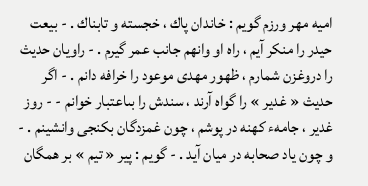اميه مهر ورزم گويم : خاندان پاك ، خجسته و تابناك . - بيعت حيدر را منكر آيم ، راه او وانهم جانب عمر گيرم . - راويان حديث را دروغزن شمارم ، ظهور مهدى موعود را خرافه دانم . - اگر حديث « غدير » را گواه آرند ، سندش را بىاعتبار خوانم - - روز غدير ، جامهء كهنه در پوشم ، چون غمزدگان بكنجى وانشينم . - و چون ياد صحابه در ميان آيد . - گويم : پير « تيم » بر همگان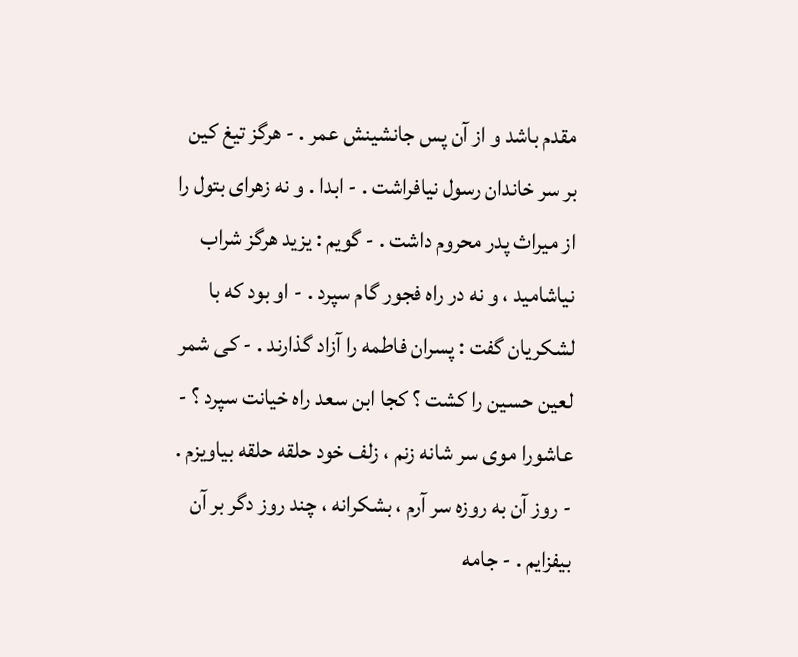مقدم باشد و از آن پس جانشينش عمر . - هرگز تيغ كين بر سر خاندان رسول نيافراشت . - ابدا . و نه زهراى بتول را از ميراث پدر محروم داشت . - گويم : يزيد هرگز شراب نياشاميد ، و نه در راه فجور گام سپرد . - او بود كه با لشكريان گفت : پسران فاطمه را آزاد گذارند . - كى شمر لعين حسين را كشت ؟ كجا ابن سعد راه خيانت سپرد ؟ - عاشورا موى سر شانه زنم ، زلف خود حلقه حلقه بياويزم . - روز آن به روزه سر آرم ، بشكرانه ، چند روز دگر بر آن بيفزايم . - جامه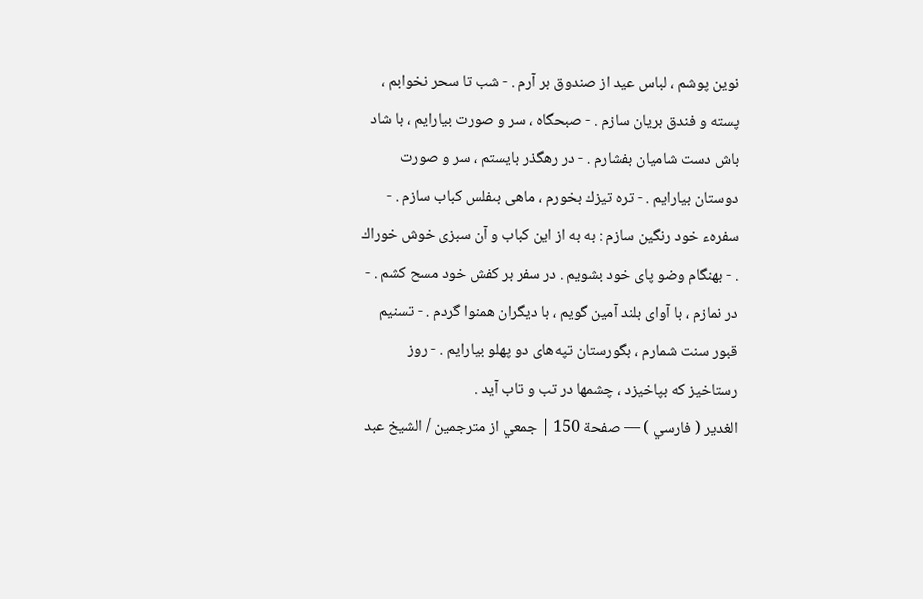نوين پوشم ، لباس عيد از صندوق بر آرم . - شب تا سحر نخوابم ، پسته و فندق بريان سازم . - صبحگاه ، سر و صورت بيارايم ، با شاد باش دست شاميان بفشارم . - در رهگذر بايستم ، سر و صورت دوستان بيارايم . - تره تيزك بخورم ، ماهى بىفلس كباب سازم . - سفرهء خود رنگين سازم : به به از اين كباب و آن سبزى خوش خوراك . - بهنگام وضو پاى خود بشويم . در سفر بر كفش خود مسح كشم . - در نمازم ، با آواى بلند آمين گويم ، با ديگران همنوا گردم . - تسنيم قبور سنت شمارم ، بگورستان تپه‌هاى دو پهلو بيارايم . - روز رستاخيز كه بپاخيزد ، چشمها در تب و تاب آيد .
الغدير ( فارسي ) — صفحة 150 | جمعي از مترجمين / الشيخ عبد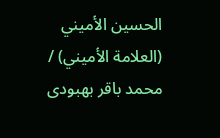الحسين الأميني (العلامة الأميني) / محمد باقر بهبودى